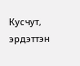Кусчут, эрдэттэн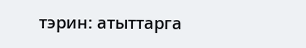тэрин: атыттарга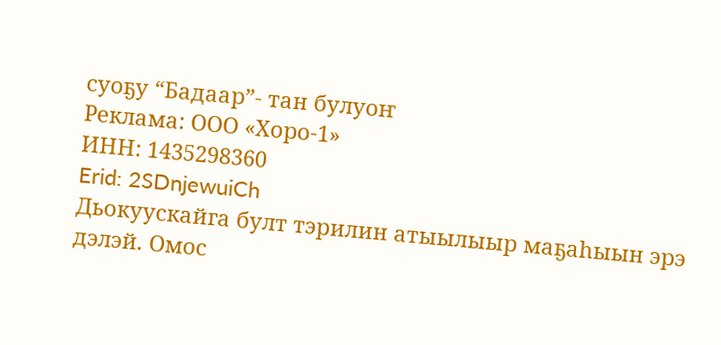суоҕу “Бадаар”- тан булуоҥ
Реклама: ООО «Хоро-1»
ИНН: 1435298360
Erid: 2SDnjewuiCh
Дьокуускайга булт тэрилин атыылыыр маҕаһыын эрэ дэлэй. Омос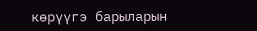көрүүгэ барыларын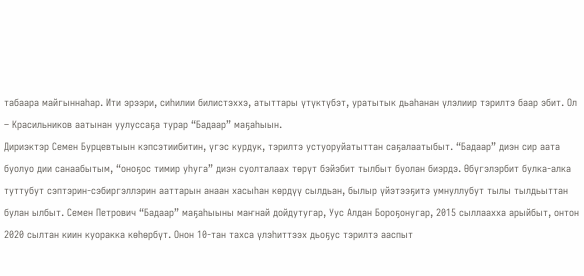табаара майгыннаһар. Ити эрээри, сиһилии билистэххэ, атыттары үтүктүбэт, уратытык дьаһанан үлэлиир тэрилтэ баар эбит. Ол – Красильников аатынан уулуссаҕа турар “Бадаар” маҕаһыын.
Дириэктэр Семен Бурцевтыын кэпсэтиибитин, үгэс курдук, тэрилтэ устуоруйатыттан саҕалаатыбыт. “Бадаар” диэн сир аата буолуо дии санаабытым, “оноҕос тимир уһуга” диэн суолталаах төрүт бэйэбит тылбыт буолан биэрдэ. Өбүгэлэрбит булка-алка туттубут сэптэрин-сэбиргэллэрин ааттарын анаан хасыһан көрдүү сылдьан, былыр үйэтээҕитэ умнуллубут тылы тылдьыттан булан ылбыт. Семен Петрович “Бадаар” маҕаһыыны маҥнай дойдутугар, Уус Алдан Бороҕонугар, 2015 сыллаахха арыйбыт, онтон 2020 сылтан киин куоракка көһөрбүт. Онон 10-тан тахса үлэһиттээх дьоҕус тэрилтэ ааспыт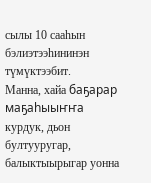сылы 10 сааһын бэлиэтээһининэн түмүктээбит.
Манна, хайа баҕарар маҕаһыыҥҥа курдук, дьон бултууругар, балыктыырыгар уонна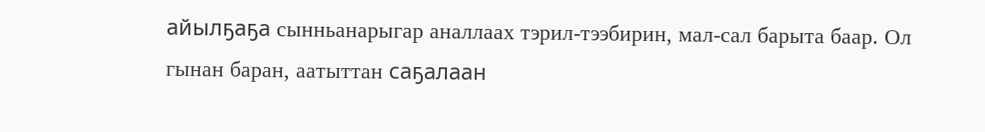айылҕаҕа сынньанарыгар аналлаах тэрил-тээбирин, мал-сал барыта баар. Ол гынан баран, аатыттан саҕалаан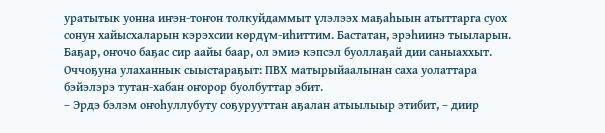уратытык уонна иҥэн-тоҥон толкуйдаммыт үлэлээх маҕаһыын атыттарга суох сонун хайысхаларын кэрэхсии көрдүм-иһиттим. Бастатан, эрэһиинэ тыыларын. Баҕар, оҥочо баҕас сир аайы баар, ол эмиэ кэпсэл буоллаҕай дии саныаххыт. Оччоҕуна улаханнык сыыстараҕыт: ПВХ матырыйаалынан саха уолаттара бэйэлэрэ тутан-хабан оҥорор буолбуттар эбит.
– Эрдэ бэлэм оҥоһуллубуту соҕурууттан аҕалан атыылыыр этибит, – диир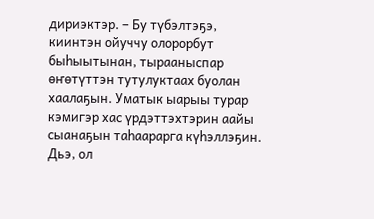дириэктэр. – Бу түбэлтэҕэ, киинтэн ойуччу олорорбут быһыытынан, тырааныспар өҥөтүттэн тутулуктаах буолан хаалаҕын. Уматык ыарыы турар кэмигэр хас үрдэттэхтэрин аайы сыанаҕын таһаарарга күһэллэҕин. Дьэ, ол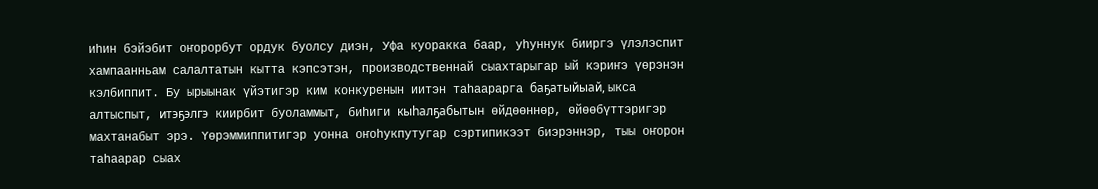иһин бэйэбит оҥорорбут ордук буолсу диэн, Уфа куоракка баар, уһуннук бииргэ үлэлэспит хампаанньам салалтатын кытта кэпсэтэн, производственнай сыахтарыгар ый кэриҥэ үөрэнэн кэлбиппит. Бу ырыынак үйэтигэр ким конкуренын иитэн таһаарарга баҕатыйыай, ыкса алтыспыт, итэҕэлгэ киирбит буоламмыт, биһиги кыһалҕабытын өйдөөннөр, өйөөбүттэригэр махтанабыт эрэ. Үөрэммиппитигэр уонна оҥоһукпутугар сэртипикээт биэрэннэр, тыы оҥорон таһаарар сыах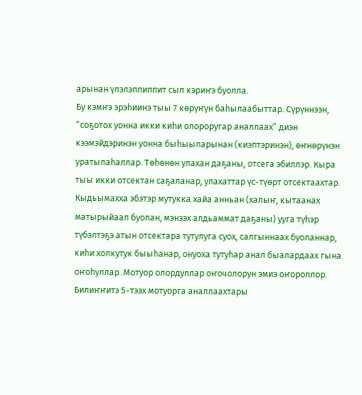арынан үлэлэппиппит сыл кэриҥэ буолла.
Бу кэмҥэ эрэһиинэ тыы 7 көрүҥүн баһылаабыттар. Сүрүннээн, “соҕотох уонна икки киһи олороругар аналлаах” диэн кээмэйдэринэн уонна быһыыларынан (киэптэринэн), өҥнөрүнэн уратылаһаллар. Төһөнөн улахан даҕаны, отсега эбиллэр. Кыра тыы икки отсектан саҕаланар, улахаттар үс-түөрт отсектаахтар. Кыдьымахха эбэтэр мутукка хайа анньан (халыҥ, кытаанах матырыйаал буолан, мэнээх алдьаммат даҕаны) ууга түһэр түбэлтэҕэ атын отсектара тутулуга суох, салгыннаах буоланнар, киһи холкутук быыһанар, онуоха тутуһар анал быалардаах гына оҥоһуллар. Мотуор олордуллар оҥочолорун эмиэ оҥороллор. Билиҥҥитэ 5-тээх мотуорга аналлаахтары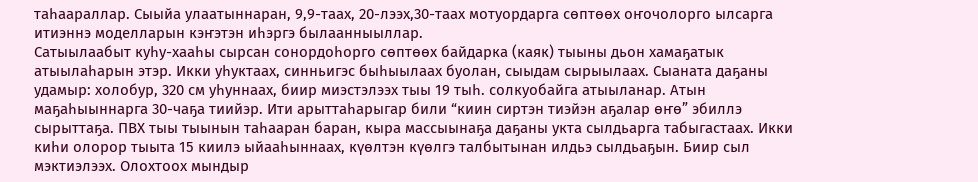таһаараллар. Сыыйа улаатыннаран, 9,9-таах, 20-лээх,30-таах мотуордарга сөптөөх оҥочолорго ылсарга итиэннэ моделларын кэҥэтэн иһэргэ былаанныыллар.
Сатыылаабыт куһу-хааһы сырсан сонордоһорго сөптөөх байдарка (каяк) тыыны дьон хамаҕатык атыылаһарын этэр. Икки уһуктаах, синньигэс быһыылаах буолан, сыыдам сырыылаах. Сыаната даҕаны удамыр: холобур, 320 см уһуннаах, биир миэстэлээх тыы 19 тыһ. солкуобайга атыыланар. Атын маҕаһыыннарга 30-чаҕа тиийэр. Ити арыттаһарыгар били “киин сиртэн тиэйэн аҕалар өҥө” эбиллэ сырыттаҕа. ПВХ тыы тыынын таһааран баран, кыра массыынаҕа даҕаны укта сылдьарга табыгастаах. Икки киһи олорор тыыта 15 киилэ ыйааһыннаах, күөлтэн күөлгэ талбытынан илдьэ сылдьаҕын. Биир сыл мэктиэлээх. Олохтоох мындыр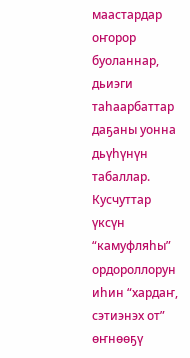маастардар оҥорор буоланнар, дьиэги таһаарбаттар даҕаны уонна дьүһүнүн табаллар. Кусчуттар үксүн “камуфляһы” ордороллорун иһин “хардаҥ, сэтиэнэх от” өҥнөөҕү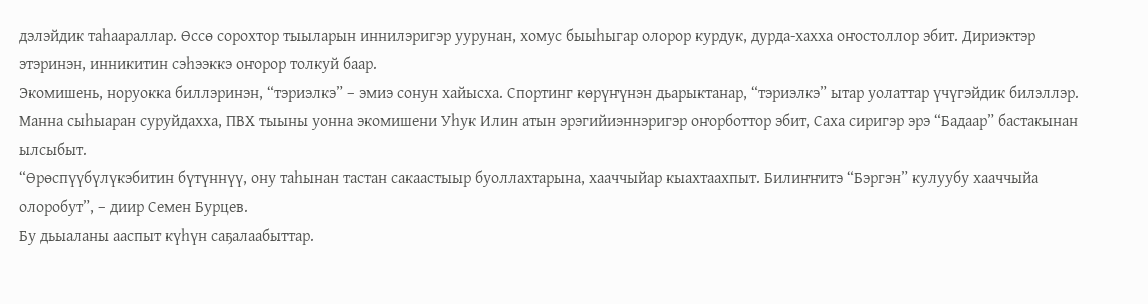дэлэйдик таһаараллар. Өссө сорохтор тыыларын иннилэригэр уурунан, хомус быыһыгар олорор курдук, дурда-хахха оҥостоллор эбит. Дириэктэр этэринэн, инникитин сэһээккэ оҥорор толкуй баар.
Экомишень, норуокка биллэринэн, “тэриэлкэ” – эмиэ сонун хайысха. Спортинг көрүҥүнэн дьарыктанар, “тэриэлкэ” ытар уолаттар үчүгэйдик билэллэр. Манна сыһыаран суруйдахха, ПВХ тыыны уонна экомишени Уһук Илин атын эрэгийиэннэригэр оҥорботтор эбит, Саха сиригэр эрэ “Бадаар” бастакынан ылсыбыт.
“Өрөспүүбүлүкэбитин бүтүннүү, ону таһынан тастан сакаастыыр буоллахтарына, хааччыйар кыахтаахпыт. Билиҥҥитэ “Бэргэн” кулуубу хааччыйа олоробут”, – диир Семен Бурцев.
Бу дьыаланы ааспыт күһүн саҕалаабыттар.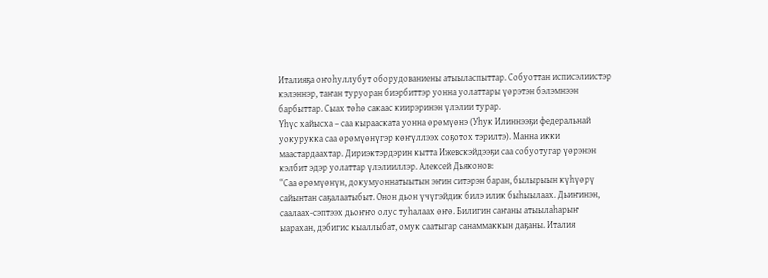Италияҕа оҥоһуллубут оборудованиены атыыласпыттар. Собуоттан исписэлиистэр кэлэннэр, таҥан туруоран биэрбиттэр уонна уолаттары үөрэтэн бэлэмнээн барбыттар. Сыах төһө сакаас киирэринэн үлэлии турар.
Үһүс хайысха – саа кырааската уонна өрөмүөнэ (Уһук Илиннээҕи федеральнай уокурукка саа өрөмүөнүгэр көҥүллээх соҕотох тэрилтэ). Манна икки маастардаахтар. Дириэктэрдэрин кытта Ижевскэйдээҕи саа собуотугар үөрэнэн кэлбит эдэр уолаттар үлэлииллэр. Алексей Дьяконов:
“Саа өрөмүөнүн, докумуоннатыытын эҥин ситэрэн баран, былырыын күһүөрү сайынтан саҕалаатыбыт. Онон дьон үчүгэйдик билэ илик быһыылаах. Дьиҥинэн, саалаах-сэптээх дьоҥҥо олус туһалаах өҥө. Билигин саҥаны атыылаһарыҥ ыарахан, дэбигис кыаллыбат, омук саатыгар санаммаккын даҕаны. Италия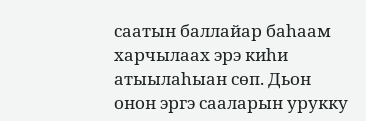саатын баллайар баһаам харчылаах эрэ киһи атыылаһыан сөп. Дьон онон эргэ сааларын урукку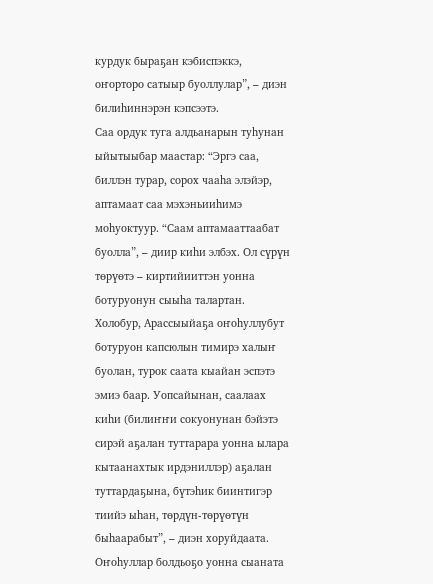курдук быраҕан кэбиспэккэ, оҥорторо сатыыр буоллулар”, – диэн билиһиннэрэн кэпсээтэ.
Саа ордук туга алдьанарын туһунан ыйытыыбар маастар: “Эргэ саа, биллэн турар, сорох чааһа элэйэр, аптамаат саа мэхэньииһимэ моһуоктуур. “Саам аптамааттаабат буолла”, – диир киһи элбэх. Ол сүрүн төрүөтэ – киртийииттэн уонна ботуруонун сыыһа талартан. Холобур, Арассыыйаҕа оҥоһуллубут ботуруон капсюлын тимирэ халыҥ буолан, турок саата кыайан эспэтэ эмиэ баар. Уопсайынан, саалаах киһи (билиҥҥи сокуонунан бэйэтэ сирэй аҕалан туттарара уонна ылара кытаанахтык ирдэниллэр) аҕалан туттардаҕына, бүтэһик биинтигэр тиийэ ыһан, төрдүн-төрүөтүн быһаарабыт”, – диэн хоруйдаата.
Оҥоһуллар болдьоҕо уонна сыаната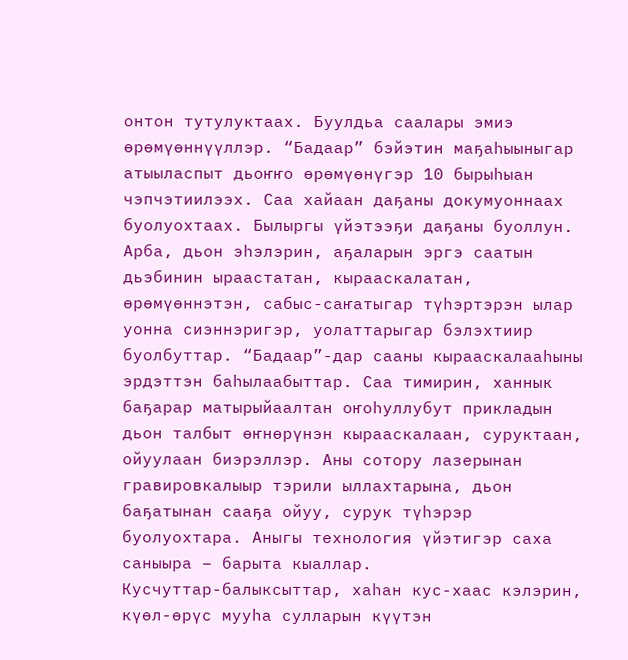онтон тутулуктаах. Буулдьа саалары эмиэ өрөмүөннүүллэр. “Бадаар” бэйэтин маҕаһыыныгар атыыласпыт дьоҥҥо өрөмүөнүгэр 10 бырыһыан чэпчэтиилээх. Саа хайаан даҕаны докумуоннаах буолуохтаах. Былыргы үйэтээҕи даҕаны буоллун. Арба, дьон эһэлэрин, аҕаларын эргэ саатын дьэбинин ыраастатан, кырааскалатан, өрөмүөннэтэн, сабыс-саҥатыгар түһэртэрэн ылар уонна сиэннэригэр, уолаттарыгар бэлэхтиир буолбуттар. “Бадаар”-дар сааны кырааскалааһыны эрдэттэн баһылаабыттар. Саа тимирин, ханнык баҕарар матырыйаалтан оҥоһуллубут прикладын дьон талбыт өҥнөрүнэн кырааскалаан, суруктаан, ойуулаан биэрэллэр. Аны сотору лазерынан гравировкалыыр тэрили ыллахтарына, дьон баҕатынан сааҕа ойуу, сурук түһэрэр буолуохтара. Аныгы технология үйэтигэр саха саныыра – барыта кыаллар.
Кусчуттар-балыксыттар, хаһан кус-хаас кэлэрин, күөл-өрүс мууһа сулларын күүтэн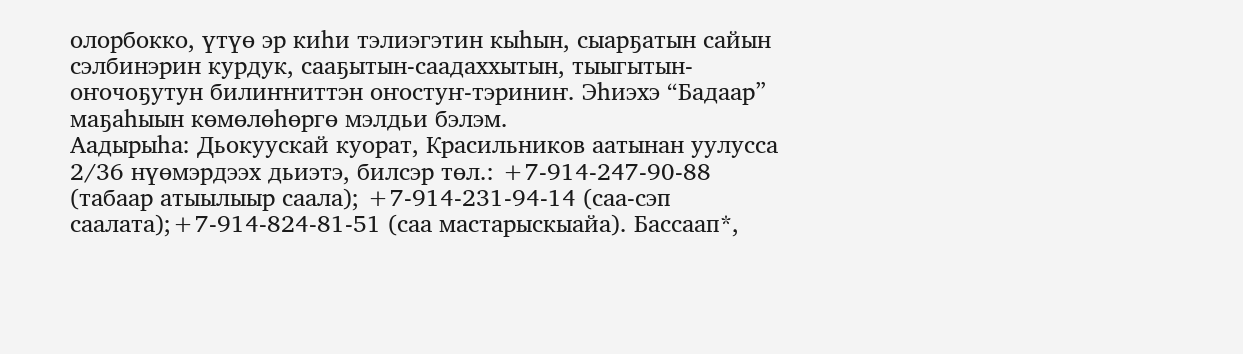олорбокко, үтүө эр киһи тэлиэгэтин кыһын, сыарҕатын сайын сэлбинэрин курдук, сааҕытын-саадаххытын, тыыгытын-оҥочоҕутун билиҥҥиттэн оҥостуҥ-тэриниҥ. Эһиэхэ “Бадаар” маҕаһыын көмөлөһөргө мэлдьи бэлэм.
Аадырыһа: Дьокуускай куорат, Красильников аатынан уулусса 2/36 нүөмэрдээх дьиэтэ, билсэр төл.: +7-914-247-90-88 (табаар атыылыыр саала); +7-914-231-94-14 (саа-сэп саалата);+7-914-824-81-51 (саа мастарыскыайа). Бассаап*,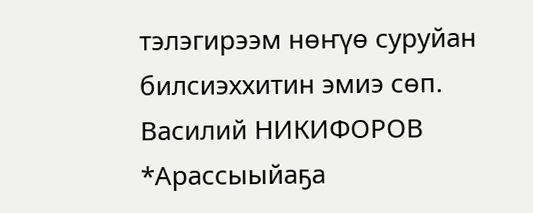тэлэгирээм нөҥүө суруйан билсиэххитин эмиэ сөп.
Василий НИКИФОРОВ
*Арассыыйаҕа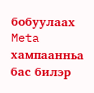бобуулаах Meta хампаанньа бас билэр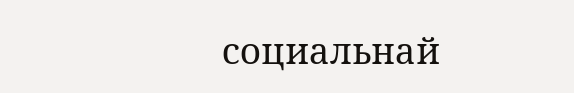социальнай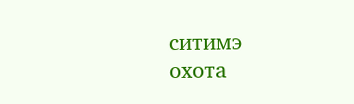ситимэ
охота